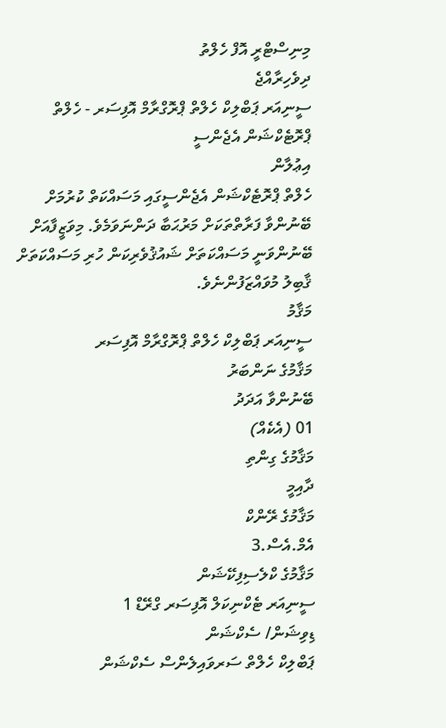މިނިސްޓްރީ އޮފް ހެލްތު
ދިވެހިރާއްޖެ
ސީނިއަރ ޕަބްލިކް ހެލްތް ޕްރޮގްރާމް އޮފިސަރ - ހެލްތް ޕްރޮޓެކްޝަން އެޖެންސީ
އިޢުލާން
ހެލްތް ޕްރޮޓެކްޝަން އެޖެންސީގައި މަސައްކަތް ކުރުމަށް ބޭނުންވާ ފަރާތްތަކަށް މަރުޙަބާ ދަންނަވަމެވެ. މިވަޒީފާއަށް ބޭނުންވަނީ މަސައްކަތަށް ޝައުޤުވެރިކަން ހުރި މަސައްކަތަށް ޤާބިލު މުވައްޒަފުންނެވެ.
މަޤާމު
ސީނިއަރ ޕަބްލިކް ހެލްތް ޕްރޮގްރާމް އޮފިސަރ
މަޤާމުގެ ނަންބަރު
ބޭނުންވާ އަދަދު
01 (އެކެއް)
މަޤާމުގެ ގިންތި
ދާއިމީ
މަޤާމުގެ ރޭންކް
އެމް.އެސް.3
މަޤާމުގެ ކްލެސިފިކޭޝަން
ސީނިއަރ ޓެކްނިކަލް އޮފިސަރ ގްރޭޑް 1
ޑިވިޝަން/ ސެކްޝަން
ޕަބްލިކް ހެލްތް ސަރވައިލެންސް ސެކްޝަން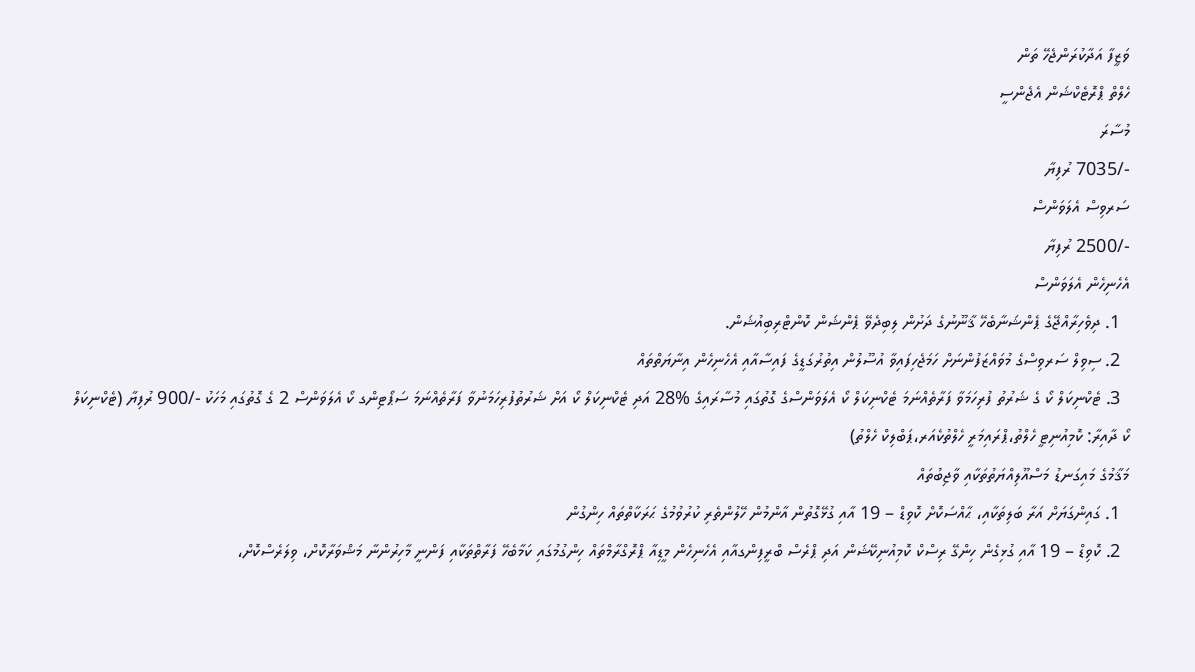ވަޒީފާ އަދާކުރަންޖެހޭ ތަން
ހެލްތް ޕްރޮޓެކްޝަން އެޖެންސީ
މުސާރަ
-/7035 ރުފިޔާ
ސަރވިސް އެލަވަންސް
-/2500 ރުފިޔާ
އެހެނިހެން އެލަވަންސް
  1. ދިވެހިރާއްޖޭގެ ޕެންޝަނާބެހޭ ޤާނޫނުގެ ދަށުން ލިބިދެވޭ ޕެންޝަން ކޮންޓްރިބިއުޝަން.
  2. ސިވިލް ސަރވިސްގެ މުވައްޒަފުންނަށް ހަމަޖެހިފައިވާ އުސޫލުން އިތުރުގަޑީގެ ފައިސާއާއި އެހެނިހެން އިނާޔަތްތައް
  3. ޓެކްނިކަލް ކޯ ގެ ޝަރުތު ފުރިހަމަވާ ފަރާތެއްނަމަ ޓެކްނިކަލް ކޯ އެލަވަންސްގެ ގޮތުގައި މުސާރައިގެ %28 އަދި ޓެކްނިކަލް ކޯ އަށް ޝަރުތުފުރިހަމަނުވާ ފަރާތެއްނަމަ ސަޕޯޓިންގ ކޯ އެލަވަންސް 2 ގެ ގޮތުގައި މަހަކު -/900 ރުފިޔާ (ޓެކްނިކަލް ކޯ ދާއިރާ: ކޮމިއުނިޓީ ހެލްތު،ޕްރައިމަރީ ހެލްތުކެއަރ،ޕަބްލިކް ހެލްތު)
މަޤާމުގެ މައިގަނޑު މަސްއޫލިއްޔަތުތަކާއި ވާޖިބުތައް
  1. ގައިންގަޔަށް އަރާ ބަލިތަކާއި، ޙާއްސަކޮށް ކޮވިޑް – 19 އާއި ގުޅޭގޮތުން އާންމުން ހޭލުންތެރި ކުރުވުމުގެ ޙަރަކާތްތައް ހިންގުން
  2. ކޮވިޑް – 19 އާއި ގުޅިގެން ހިންގޭ ރިސްކް ކޮމިއުނިކޭޝަން އަދި ޕްރެސް ބްރީފިންގއާއި އެހެނިހެން މީޑިއާ ޕްރޮގްރާމްތައް ހިންގުމުގައި ކަމާބެހޭ ފަރާތްތަކާއި ފަންނީ މާހިރުންނާ މަޝްވަރާކޮށް، ވިލަރެސްކޮށް،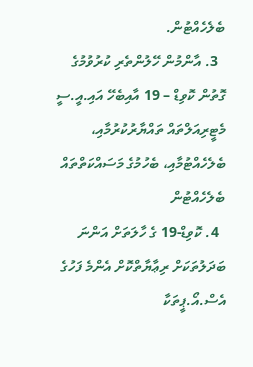ބެލެހެއްޓުން.
  3. އާންމުން ހޭލުންތެރި ކުރުވުމުގެ ގޮތުން ކޮވިޑް – 19 އާއިބެހޭ އައި.އީ.ސީ މެޓީރިއަލްތައް ތައްޔާރުކުރުމާއި، ބެލެހެއްޓުމާއި، ބެހުމުގެ މަސައްކަތްތައް ބެލެހެއްޓުން
  4. ކޮވިޑް-19 ގެ ހާލަތަށް އަންނަ ބަދަލުތަކަށް ރިޢާޔާތްކޮށް އެންމެ ފަހުގެ އެސް.އޯ.ޕީތަކާ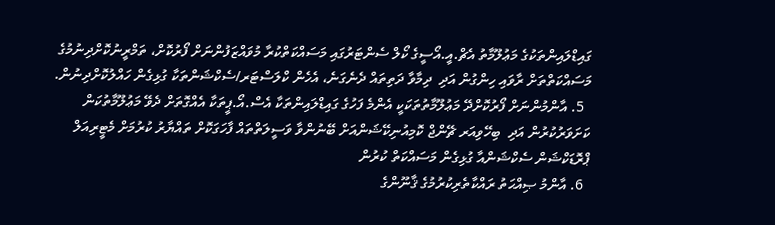ގައިޑްލައިންތަކުގެ މަޢުލޫމާތު އެޗް.އީ.އޯސީގެ ކޯލް ސެންޓަރުގައި މަސައްކަތްކުރާ މުވައްޒަފުންނަށް ފޯރުކޮށް، ތަމްރީނުކޮށްދިނުމުގެ މަސައްކަތްތަށް ރާވައި ހިންގުން އަދި  ދިމާވާ ދަތިތައް ދެނެގަނެ، އެހެން ކްލަސްޓަރ/ސެކްޝަންތަކާ ގުޅިގެން ހައްލުކޮށްދިނުން.
  5. އާންމުންނަށް ފޯރުކޮށްދޭ މަޢުލޫމާތުތަކަކީ އެންމެ ފަހުގެ ގައިޑްލައިންތަކާ އެސް.އޯ.ޕީތަކާ އެއްގޮތަށް ދެވޭ މަޢުލޫމާތުކަން ކަށަވަރުކުރުން އަދި  ބިހޭވިއަރ ޗޭންޖް ކޮމިއުނިކޭޝަންއަށް ބޭނުންވާ ވަސީލަތްތައް ފާހަގަކޮށް ތައްޔާރު ކުރުމަށް މެޓީރިއަލް ޕްރޮޑަކްޝަން ސެކްޝަންއާ ގުޅިގެން މަސައްކަތް ކުރުން
  6. އާންމު ޞިއްޙަތު ރައްކާތެރިކުރުމުގެ ޤާނޫންގެ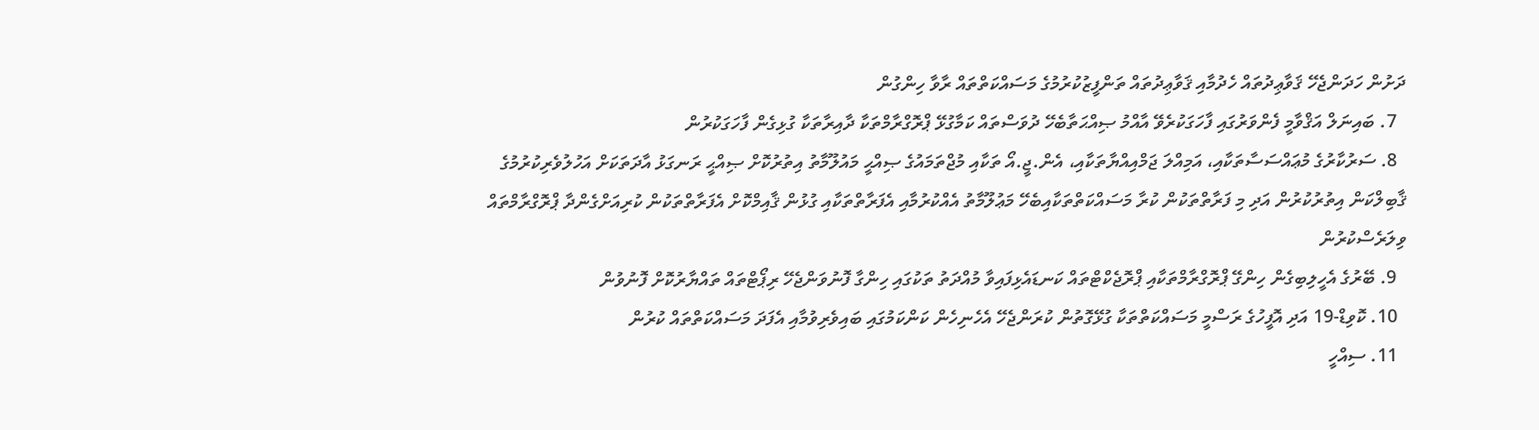ދަށުން ހަދަންޖެހޭ ޤަވާޢިދުތައް ހެދުމާއި ޤަވާޢިދުތައް ތަންފީޒުކުރުމުގެ މަސައްކަތްތައް ރާވާ ހިންގުން
  7. ބައިނަލް އަޤްވާމީ ފެންވަރުގައި ފާހަގަކުރެވޭ އާއްމު ޞިއްޙަތާބެހޭ ދުވަސްތައް ކަމާގުޅޭ ޕްރޮގްރާމްތަކާ ދާއިރާތަކާ ގުޅިގެން ފާހަގަކުރުން
  8. ސަރުކާރުގެ މުޢައްސަސާތަކާއި، އަމިއްލަ ޖަމްއިއްޔާތަކާއި، އެން.ޖީ.އޯ ތަކާއި މުޖްތަމައުގެ ޞިއްޙީ މައުލޫމާތު އިތުރުކޮށް ޞިއްޙީ ރަނގަޅު އާދަތަކަށް އަހުލުވެރިކުރުމުގެ ޤާބިލްކަން އިތުރުކުރުން އަދި މި ފަރާތްތަކުން ކުރާ މަސައްކަތްތަކާއިބެހޭ މަޢުލޫމާތު އެއްކުރުމާއި އެފަރާތްތަކާއި ގުޅުން ޤާއިމްކޮށް އެފަރާތްތަކުން ކުރިއަށްގެންދާ ޕްރޮގްރާމްތައް ވިލަރެސްކުރުން
  9. ބޭރުގެ އެހީލިބިގެން ހިންގޭ ޕްރޮގްރާމްތަކާއި ޕްރޮޖެކްޓްތައް ކަނޑައެޅިފައިވާ މުއްދަތު ތަކުގައި ހިންގާ ފޮނުވަންޖެހޭ ރިޕޯޓްތައް ތައްޔާރުކޮށް ފޮނުވުން
  10. ކޮވިޑް-19 އަދި އޮފީހުގެ ރަސްމީ މަސައްކަތްތަކާ ގުޅޭގޮތުން ކުރަންޖެހޭ އެހެނިހެން ކަންކަމުގައި ބައިވެރިވުމާއި އެފަދަ މަސައްކަތްތައް ކުރުން
  11. ސިއްހީ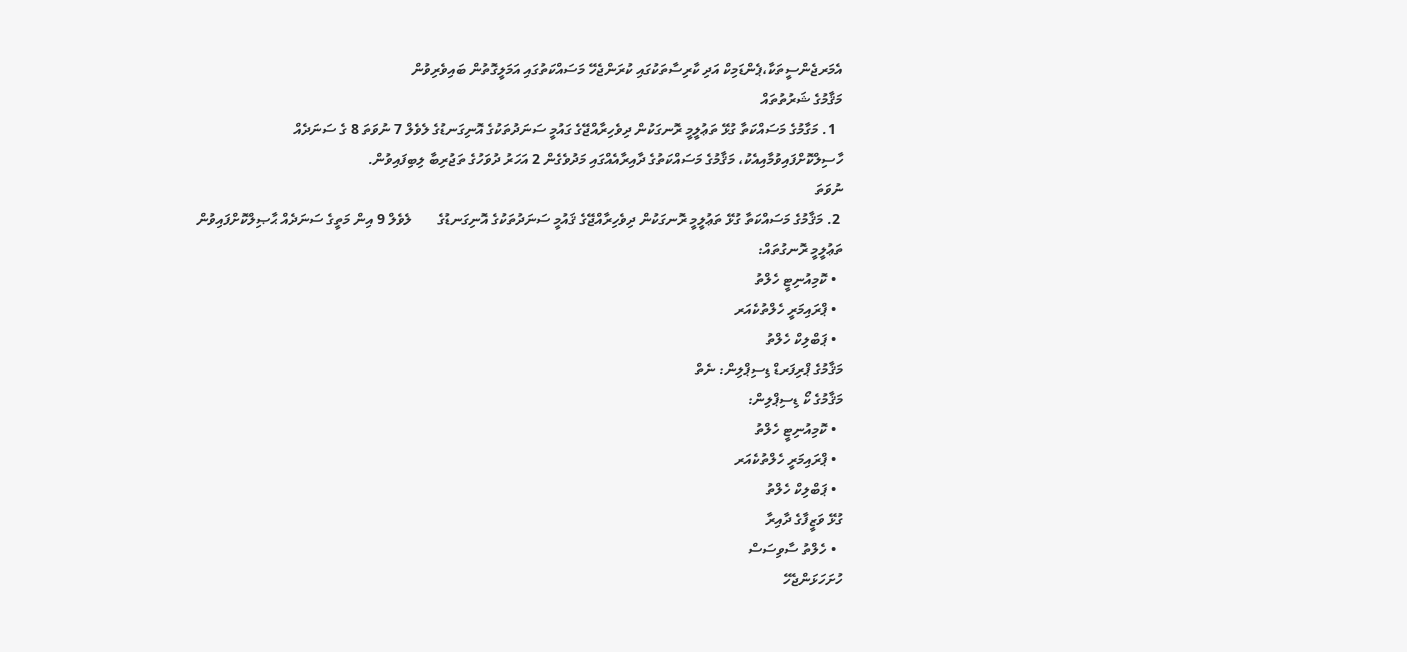އެމަރޖެންސީތަކާ،ޕެންޑަމިކް އަދި ކާރިސާތަކުގައި ކުރަންޖެހޭ މަސައްކަތުގައި އަމަލީގޮތުން ބައިވެރިވުން
މަޤާމުގެ ޝަރުތުތައް
  1. މަގާމުގެ މަސައްކަތާ ގުޅޭ ތަޢުލީމީ ރޮނގަކުން ދިވެހިރާއްޖޭގެ ގައުމީ ސަނަދުތަކުގެ އޮނިގަނޑުގެ ލެވެލް 7 ނުވަތަ 8 ގެ ސަނަދެއް ހާސިލްކޮށްފައިވުމާއިއެކު، މަޤާމުގެ މަސައްކަތުގެ ދާއިރާއެއްގައި މަދުވެގެން 2 އަހަރު ދުވަހުގެ ތަޖުރިބާ ލިބިފައިވުން.
ނުވަތަ
 2. މަޤާމުގެ މަސައްކަތާ ގުޅޭ ތަޢުލީމީ ރޮނގަކުން ދިވެހިރާއްޖޭގެ ޤައުމީ ސަނަދުތަކުގެ އޮނިގަނޑުގެ       ލެވެލް 9 އިން މަތީގެ ސަނަދެއް ޙާޞިލްކޮށްފައިވުން
ތަޢުލީމީ ރޮނގުތައް:
  • ކޮމިއުނިޓީ ހެލްތު
  • ޕްރައިމަރީ ހެލްތުކެއަރ
  • ޕަބްލިކް ހެލްތު
މަޤާމުގެ ޕްރިފަރޑް ޑިސިޕްލިން: ނެތް
މަޤާމުގެ ކޯ ޑިސިޕްލިން:
  • ކޮމިއުނިޓީ ހެލްތު
  • ޕްރައިމަރީ ހެލްތުކެއަރ
  • ޕަބްލިކް ހެލްތު
ގުޅޭ ވަޒީފާގެ ދާއިރާ
  • ހެލްތު ސާވިސަސް
ހުށަހަޅަންޖެހޭ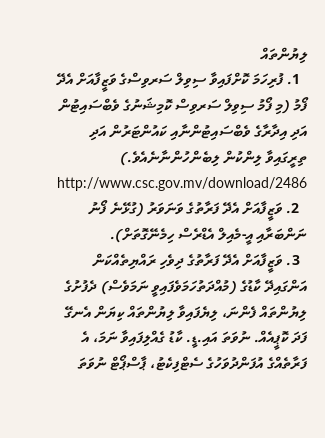ލިޔުންތައް
  1. ފުރިހަމަ ކޮށްފައިވާ ސިވިލް ސަރވިސްގެ ވަޒީފާއަށް އެދޭ ފޯމު (މި ފޯމު ސިވިލް ސަރވިސް ކޮމިޝަނުގެ ވެބްސައިޓުން އަދި އިދާރާގެ ވެބްސައިޓުންނާއި ކައުންޓަރުން އަދި ތިރީގައިވާ ލިންކުން ލިބެންހުންނާނެއެވެ.) http://www.csc.gov.mv/download/2486
  2. ވަޒީފާއަށް އެދޭ ފަރާތުގެ ވަނަވަރު (ގުޅޭނެ ފޯނު ނަންބަރާއި އީ-މެއިލް އެޑްރެސް ހިމެނޭގޮތަށް).
  3. ވަޒީފާއަށް އެދޭ ފަރާތުގެ ދިވެހި ރައްޔިތެއްކަން އަންގައިދޭ ކާޑުގެ (މުއްދަތުހަމަވެފައިވީ ނަމަވެސް) ދެފުށުގެ ލިޔުންތައް ފެންނަ، ލިޔެފައިވާ ލިޔުންތައް ކިޔަން އެނގޭ ފަދަ ކޮޕީއެއް. ނުވަތަ އައި.ޑީ. ކާޑު ގެއްލިފައިވާ ނަމަ، އެ ފަރާތެއްގެ އުފަންދުވަހުގެ ސެޓްފިކެޓު، ޕާސްޕޯޓް ނުވަތަ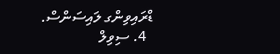ޑްރައިވިންގ ލައިސަންސް.
  4. ސިވިލް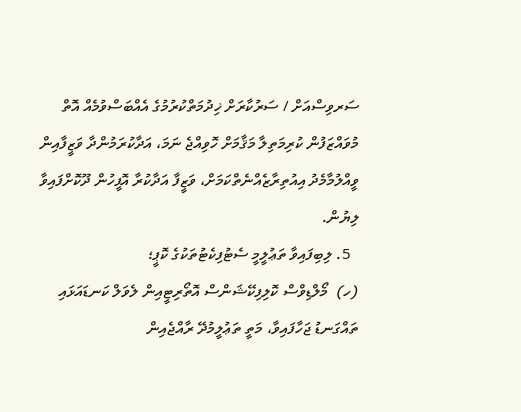ސަރވިސްއަށް / ސަރުކާރަށް ޚިދުމަތްކުރުމުގެ އެއްބަސްވުމެއް އޮތް މުވައްޒަފުން ކުރިމަތިލާ މަޤާމަށް ހޮވިއްޖެ ނަމަ، އަދާކުރަމުންދާ ވަޒީފާއިން ވީއްލުމާމެދު އިއުތިރާޒެއްނެތްކަމަށް، ވަޒީފާ އަދާކުރާ އޮފީހުން ދޫކޮށްފައިވާ ލިޔުން.
  5. ލިބިފައިވާ ތަޢުލީމީ ސެޓުފިކެޓުތަކުގެ ކޮޕީ؛
(ހ)  މޯލްޑިވްސް ކޮލިފިކޭޝަންސް އޮތޯރިޓީއިން ލެވަލް ކަނޑައަޅައި ތައްގަނޑު ޖަހާފައިވާ، މަތީ ތަޢުލީމުދޭ ރާއްޖެއިން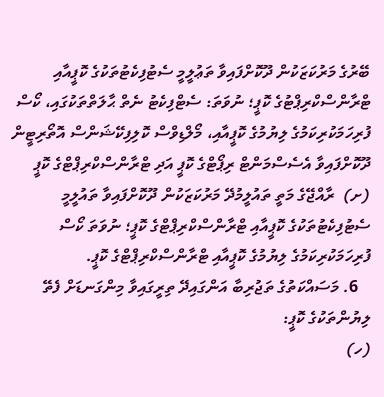ބޭރުގެ މަރުކަޒަކުން ދޫކޮށްފައިވާ ތަޢުލީމީ ސެޓުފިކެޓުތަކުގެ ކޮޕީއާއި ޓްރާންސްކްރިޕްޓުގެ ކޮޕީ؛ ނުވަތަ: ސެޓްފިކެޓު ނެތް ޙާލަތްތަކުގައި، ކޯސް ފުރިހަމަކުރިކަމުގެ ލިޔުމުގެ ކޮޕީއާއި، މޯލްޑިވްސް ކޮލިފިކޭޝަންސް އޮތޯރިޓީން ދޫކޮށްފައިވާ އެސެސްމަންޓް ރިޕޯޓްގެ ކޮޕީ އަދި ޓްރާންސްކްރިޕްޓްގެ ކޮޕީ
(ށ)  ރާއްޖޭގެ މަތީ ތައުލީމުދޭ މަރުކަޒަކުން ދޫކޮށްފައިވާ ތައުލީމީ ސެޓުފިކެޓުތަކުގެ ކޮޕީއާއި ޓްރާންސްކްރިޕްޓްގެ ކޮޕީ؛ ނުވަތަ ކޯސް ފުރިހަމަކުރިކަމުގެ ލިޔުމުގެ ކޮޕީއާއި ޓްރާންސްކްރިޕްޓްގެ ކޮޕީ.
   6. މަސައްކަތުގެ ތަޖުރިބާ އަންގައިދޭ ތިރީގައިވާ މިންގަނޑަށް ފެތޭ ލިޔުންތަކުގެ ކޮޕީ:
(ހ)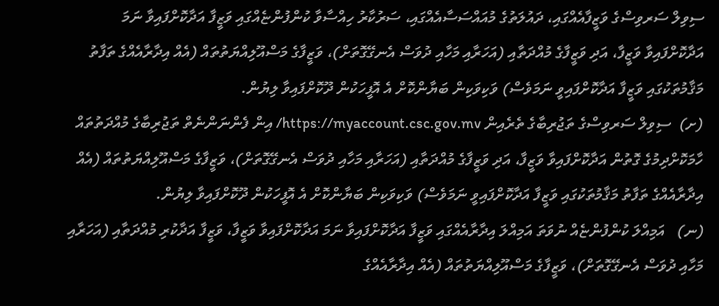ސިވިލް ސަރވިސްގެ ވަޒީފާއެއްގައި، ދައުލަތުގެ މުއައްސަސާއެއްގައި، ސަރުކާރު ހިއްސާވާ ކުންފުންޏެއްގައި ވަޒީފާ އަދާކޮށްފައިވާ ނަމަ އަދާކޮށްފައިވާ ވަޒީފާ، އަދި ވަޒީފާގެ މުއްދަތާއި (އަހަރާއި މަހާއި ދުވަސް އެނގޭގޮތަށް)، ވަޒީފާގެ މަސްއޫލިއްޔަތުތައް (އެއް އިދާރާއެއްގެ ތަފާތު މަޤާމުތަކުގައި ވަޒީފާ އަދާކޮށްފައިވީ ނަމަވެސް) ވަކިވަކިން ބަޔާންކޮށް އެ އޮފީހަކުން ދޫކޮށްފައިވާ ލިޔުން.
(ށ)  ސިވިލް ސަރވިސްގެ ތަޖުރިބާގެ ތެރެއިން https://myaccount.csc.gov.mv/ އިން ފެންނަންނެތް ތަޖުރިބާގެ މުއްދަތުތައް ހާމަކޮށްދިމުގެ ގޮތުން އަދާކޮށްފައިވާ ވަޒީފާ، އަދި ވަޒީފާގެ މުއްދަތާއި (އަހަރާއި މަހާއި ދުވަސް އެނގޭގޮތަށް)، ވަޒީފާގެ މަސްއޫލިއްޔަތުތައް (އެއް އިދާރާއެއްގެ ތަފާތު މަޤާމުތަކުގައި ވަޒީފާ އަދާކޮށްފައިވީ ނަމަވެސް) ވަކިވަކިން ބަޔާންކޮށް އެ އޮފީހަކުން ދޫކޮށްފައިވާ ލިޔުން.
(ނ)   އަމިއްލަ ކުންފުންޏެއް ނުވަތަ އަމިއްލަ އިދާރާއެއްގައި ވަޒީފާ އަދާކޮށްފައިވާ ނަމަ އަދާކޮށްފައިވާ ވަޒީފާ، ވަޒީފާ އަދާކުރި މުއްދަތާއި (އަހަރާއި މަހާއި ދުވަސް އެނގޭގޮތަށް)، ވަޒީފާގެ މަސްއޫލިއްޔަތުތައް (އެއް އިދާރާއެއްގެ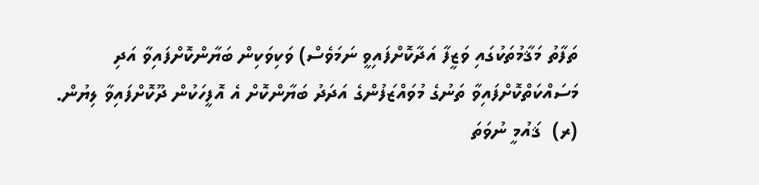ތަފާތު މަޤާމުތަކުގައި ވަޒީފާ އަދާކޮށްފައިވީ ނަމަވެސް) ވަކިވަކިން ބަޔާންކޮށްފައިވާ އަދި މަސައްކަތްކޮށްފައިވާ ތަނުގެ މުވައްޒަފުންގެ އަދަދު ބަޔާންކޮށް އެ އޮފީހަކުން ދޫކޮށްފައިވާ ލިޔުން.
(ރ)  ޤައުމީ ނުވަތަ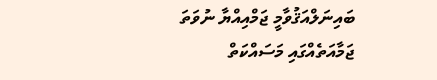ބައިނަލްއަޤުވާމީ ޖަމްއިއްޔާ ނުވަތަ ޖަމާއަތެއްގައި މަސައްކަތް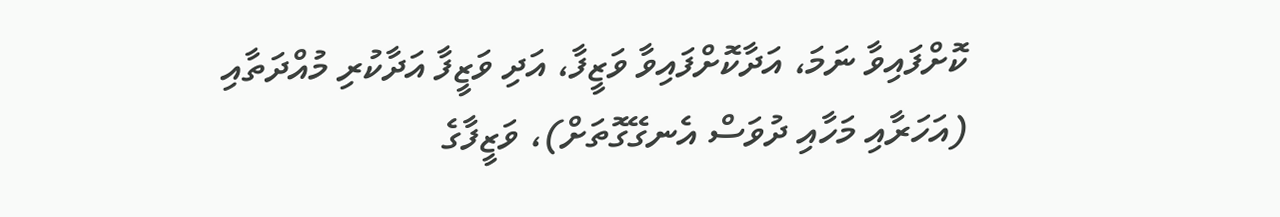ކޮށްފައިވާ ނަމަ، އަދާކޮށްފައިވާ ވަޒީފާ، އަދި ވަޒީފާ އަދާކުރި މުއްދަތާއި (އަހަރާއި މަހާއި ދުވަސް އެނގޭގޮތަށް)، ވަޒީފާގެ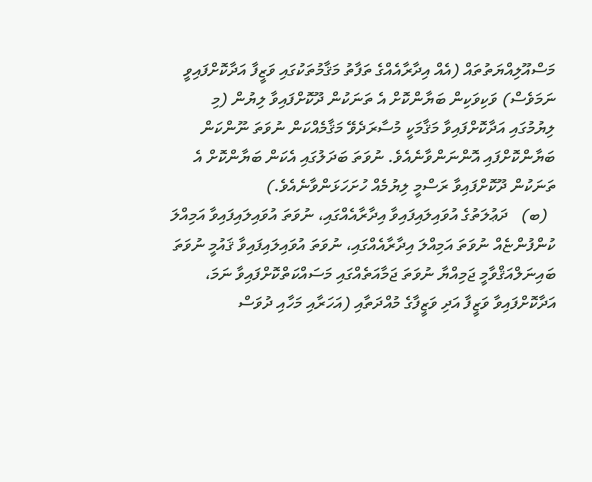މަސްއޫލިއްޔަތުތައް (އެއް އިދާރާއެއްގެ ތަފާތު މަޤާމުތަކުގައި ވަޒީފާ އަދާކޮށްފައިވީ ނަމަވެސް) ވަކިވަކިން ބަޔާންކޮށް އެ ތަނަކުން ދޫކޮށްފައިވާ ލިޔުން (މި ލިޔުމުގައި އަދާކޮށްފައިވާ މަޤާމަކީ މުސާރަދެވޭ މަޤާމެއްކަން ނުވަތަ ނޫންކަން ބަޔާންކޮށްފައި އޮންނަންވާނެއެވެ. ނުވަތަ ބަދަލުގައި އެކަން ބަޔާންކޮށް އެ ތަނަކުން ދޫކޮށްފައިވާ ރަސްމީ ލިޔުމެއް ހުށަހަޅަންވާނެއެވެ.)
  (ބ)   ދަޢުލަތުގެ އުވައިލައިފައިވާ އިދާރާއެއްގައި، ނުވަތަ އުވައިލައިފައިވާ އަމިއްލަ ކުންފުންޏެއް ނުވަތަ އަމިއްލަ އިދާރާއެއްގައި، ނުވަތަ އުވައިލައިފައިވާ ޤައުމީ ނުވަތަ ބައިނަލްއަޤްވާމީ ޖަމިއްޔާ ނުވަތަ ޖަމާއަތެއްގައި މަސައްކަތްކޮށްފައިވާ ނަމަ، އަދާކޮށްފައިވާ ވަޒީފާ އަދި ވަޒީފާގެ މުއްދަތާއި (އަހަރާއި މަހާއި ދުވަސް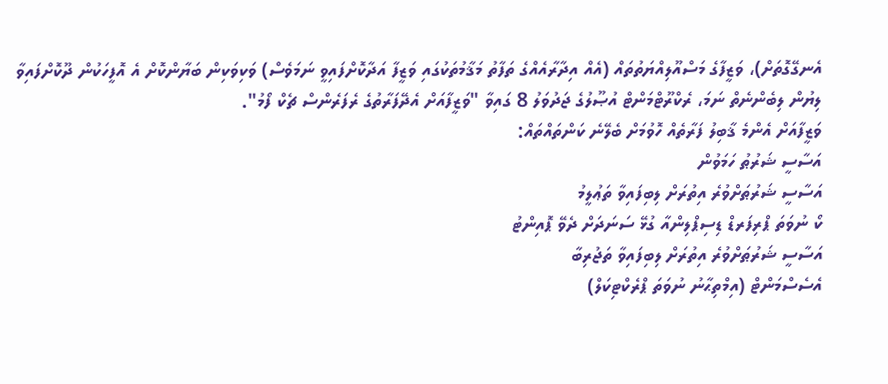އެނގޭގޮތަށް)، ވަޒީފާގެ މަސްއޫލިއްޔަތުތައް (އެއް އިދާރާއެއްގެ ތަފާތު މަޤާމުތަކުގައި ވަޒީފާ އަދާކޮށްފައިވީ ނަމަވެސް) ވަކިވަކިން ބަޔާންކޮށް އެ އޮފީހަކުން ދޫކޮށްފައިވާ ލިޔުން ލިބެންނެތް ނަމަ، ރެކްރޫޓްމަންޓް އުޞޫލުގެ ޖަދުވަލު 8 ގައިވާ "ވަޒީފާއަށް އެދޭފަރާތުގެ ރެފަރެންސް ޗެކް ފޯމު".
ވަޒީފާއަށް އެންމެ ޤާބިލު ފަރާތެއް ހޮވުމަށް ބެލޭނެ ކަންތައްތައް:
އަސާސީ ޝަރުޠު ހަމަވުން
އަސާސީ ޝަރުޠަށްވުރެ އިތުރަށް ލިބިފައިވާ ތަޢުލީމު
ކޯ ނުވަތަ ޕްރިފަރޑް ޑިސިޕްލިންއާ ގުޅޭ ސަނަދަށް ދެވޭ ޕޮއިންޓު
އަސާސީ ޝަރުޠަށްވުރެ އިތުރަށް ލިބިފައިވާ ތަޖުރިބާ
އެސެސްމަންޓް (އިމްތިޙާނު ނުވަތަ ޕްރެކްޓިކަލް)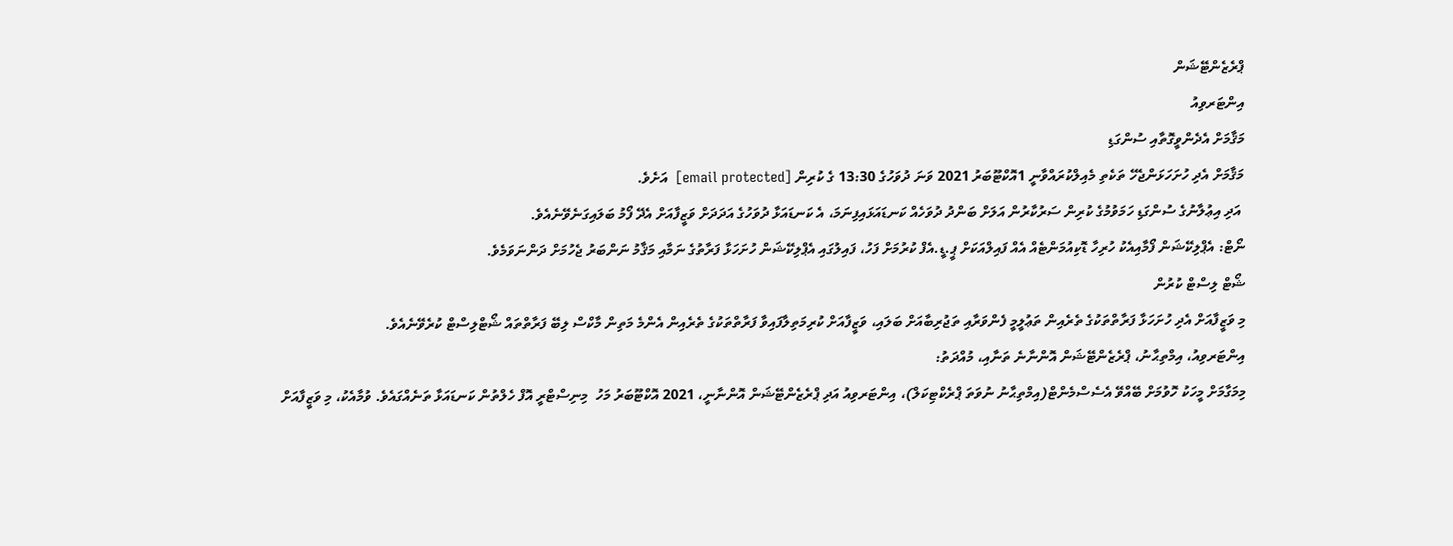ޕްރެޒެންޓޭޝަން
އިންޓަރވިއު
މަޤާމަށް އެދެންވީގޮތާއި ސުންގަޑި
މަޤާމަށް އެދި ހުށަހަޅަންޖެހޭ ތަކެތި މެއިލްކުރައްވާނީ 1އޮކްޓޫބަރު 2021 ވަނަ ދުވަހުގެ 13:30 ގެ ކުރިން [email protected]  އަށެވެ.
 އަދި އިޢުލާނުގެ ސުންގަޑި ހަމަވުމުގެ ކުރިން ސަރުކާރުން އަލަށް ބަންދު ދުވަހެއް ކަނޑައަޅައިފިނަމަ، އެ ކަނޑައަޅާ ދުވަހުގެ އަދަދަށް ވަޒީފާއަށް އެދޭ ފޯމު ބަލައިގަނެވޭނެއެވެ.
ނޯޓް: އެޕްލިކޭޝަން ފޯމާއިއެކު ހުރިހާ ޑޮކިއުމަންޓެއް އެއް ފައިލްއަކަށް ޕީ.ޑީ.އެފް ކުރުމަށް ފަހު، ފައިލުގައި އެޕްލިކޭޝަން ހުށަހަޅާ ފަރާތުގެ ނަމާއި މަޤާމު ނަންބަރު ޖެހުމަށް ދަންނަވަމެވެ.
ޝޯޓް ލިސްޓް ކުރުން
މި ވަޒީފާއަށް އެދި ހުށަހަޅާ ފަރާތްތަކުގެ ތެރެއިން ތަޢުލީމީ ފެންވަރާއި ތަޖުރިބާއަށް ބަލައި، ވަޒީފާއަށް ކުރިމަތިލާފައިވާ ފަރާތްތަކުގެ ތެރެއިން އެންމެ މަތިން މާކްސް ލިބޭ ފަރާތްތައް ޝޯޓްލިސްޓް ކުރެވޭނެއެވެ.
އިންޓަރވިއު، އިމްތިޙާނު، ޕްރެޒެންޓޭޝަން އޮންނާނެ ތަނާއި، މުއްދަތު:
މިމަގާމަށް މީހަކު ހޮވުމަށް ބޭއްވޭ އެސެސްމެންޓް(އިމްތިޙާނު ނުވަތަ ޕްރެކްޓިކަލް)، އިންޓަރވިއު އަދި ޕްރެޒެންޓޭޝަން އޮންނާނީ، 2021 އޮކްޓޫބަރު މަހު  މިނިސްޓްރީ އޮފް ހެލްތުން ކަނޑައަޅާ ތަނެއްގައެވެ. ވުމާއެކު، މި ވަޒީފާއަށް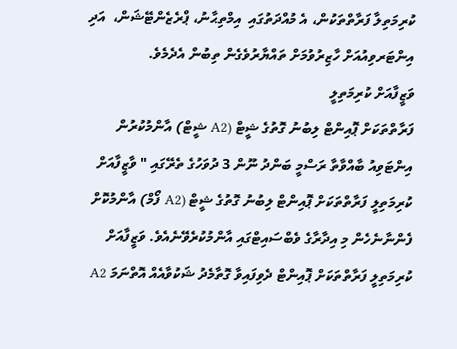ކުރިމަތިލާ ފަރާތްތަކުން، އެ މުއްދަތުގައި  އިމްތިޙާނު، ޕްރެޒެންޓޭޝަން،  އަދި އިންޓަރވިއުއަށް ހާޒިރުވުމަށް ތައްޔާރުވެގެން ތިބުން އެދެމެވެ.
ވަޒީފާއަށް ކުރިމަތިލީ
ފަރާތްތަކަށް ޕޮއިންޓް ލިބުނު ގޮތުގެ ޝީޓް (A2 ޝީޓް) އާންމުކުރުން
އިންޓަވިއު ބާއްވާތާ ރަސްމީ ބަންދު ނޫން 3 ދުވަހުގެ ތެރޭގައި " ވާޒީފާއަށް ކުރިމަތިލީ ފަރާތްތަކަށް ޕޮއިންޓް ލިބުނު ގޮތުގެ ޝީޓް (A2 ފޯމް) އާންމުކޮށް ފެންނާނެހެން މި އިދާރާގެ ވެބްސައިޓްގައި އާންމުކުރެވޭނެއެވެ. ވަޒީފާއަށް ކުރިމަތިލީ ފަރާތްތަކަށް ޕޮއިންޓް ދެވިފައިވާ ގޮތާމެދު ޝަކުވާއެއް އޮތްނަމަ A2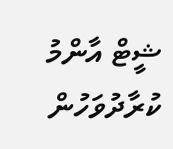ޝީޓް އާންމު ކުރާދުވަހުން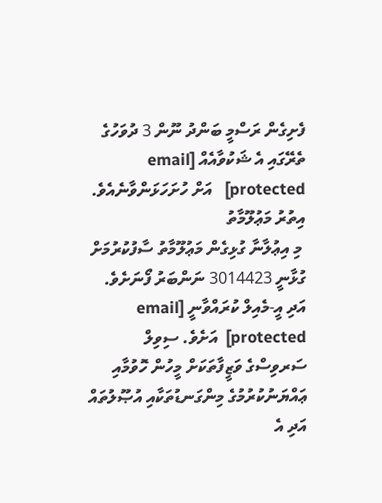ފެށިގެން ރަސްމީ ބަންދު ނޫން 3 ދުވަހުގެ ތެރޭގައި އެ ޝަކުވާއެއް [email protected]   އަށް ހުށަހަޅަންވާނެއެވެ.
އިތުރު މަޢުލޫމާތު
 މި އިޢުލާނާ ގުޅިގެން މަޢުލޫމާތު ސާފުކުރުމަށް ގުޅާނީ 3014423 ނަންބަރު ފޯނަށެވެ. އަދި އީ-މެއިލް ކުރައްވާނީ [email protected]  އަށެވެ. ސިވިލް ސަރވިސްގެ ވަޒީފާތަކަށް މީހުން ހޮވުމާއި ޢައްޔަނުކުރުމުގެ މިންގަނޑުތަކާއި އުޞޫލުތައް އަދި އެ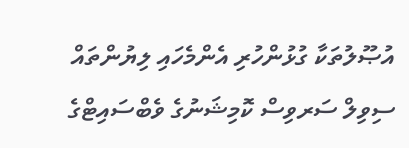އުޞޫލުތަކާ ގުޅުންހުރި އެންމެހައި ލިޔުންތައް ސިވިލް ސަރވިސް ކޮމިޝަނުގެ ވެބްސައިޓްގެ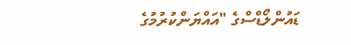ޑައުންލޯޑްސްގެ "އައްޔަންކުރުމުގެ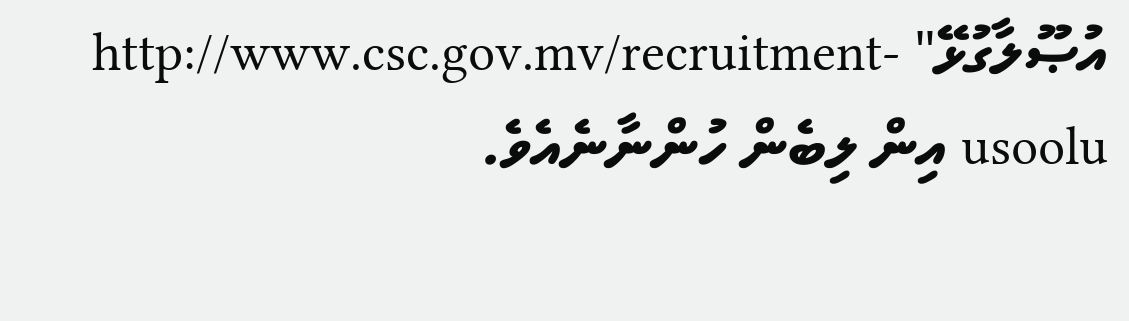އުޞޫލާގުޅޭ" http://www.csc.gov.mv/recruitment-usoolu އިން ލިބެން ހުންނާނެއެވެ.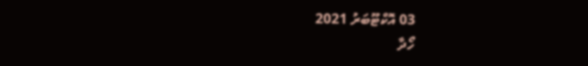03 އޮކްޓޫބަރު 2021
ހޯދާ